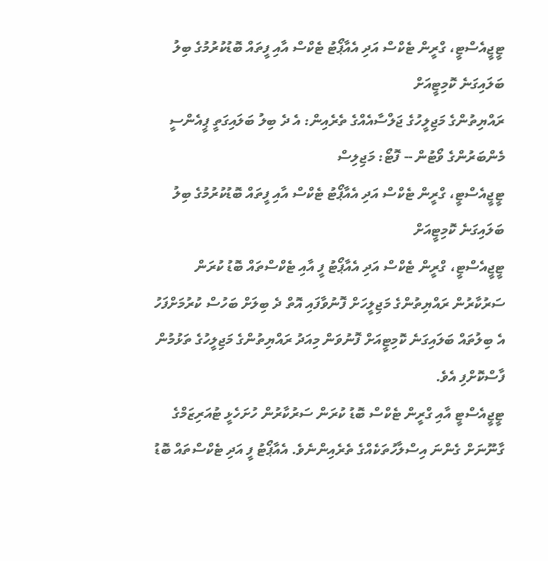ޓީޖީއެސްޓީ، ގްރީން ޓެކްސް އަދި އެއާޕޯޓު ޓެކްސް އާއި ފީތައް ބޮޑުކުރުމުގެ ބިލު ބަލައިގަނެ ކޮމިޓީއަށް
ރައްޔިތުންގެ މަޖިލީހުގެ ޖަލްސާއެއްގެ ތެރެއިން: އެ ދެ ބިލު ބަލައިގަތީ ޕީއެންސީ މެންބަރުންގެ ވޯޓުން -- ފޮޓޯ: މަޖިލިސް
ޓީޖީއެސްޓީ، ގްރީން ޓެކްސް އަދި އެއާޕޯޓު ޓެކްސް އާއި ފީތައް ބޮޑުކުރުމުގެ ބިލު ބަލައިގަނެ ކޮމިޓީއަށް
ޓީޖީއެސްޓީ، ގްރީން ޓެކްސް އަދި އެއާޕޯޓު ފީ އާއި ޓެކްސްތައް ބޮޑު ކުރަން ސަރުކާރުން ރައްޔިތުންގެ މަޖިލީހަށް ފޮނުވާފައި އޮތް ދެ ބިލަށް ބަހުސް ކުރުމަށްފަހު އެ ބިލުތައް ބަލައިގަނެ ކޮމިޓީއަށް ފޮނުވަން މިއަދު ރައްޔިތުންގެ މަޖިލީހުގެ ތަޅުމުން ފާސްކޮށްފި އެވެ.
ޓީޖީއެސްޓީ އާއި ގްރީން ޓެކްސް ބޮޑު ކުރަން ސަރުކާރުން ހުށަހެޅީ ޓުއަރިޒަމްގެ ގާނޫނަށް ގެންނަ އިސްލާހުތަކެއްގެ ތެރެއިންނެވެ. އެއާޕޯޓު ފީ އަދި ޓެކްސްތައް ބޮޑު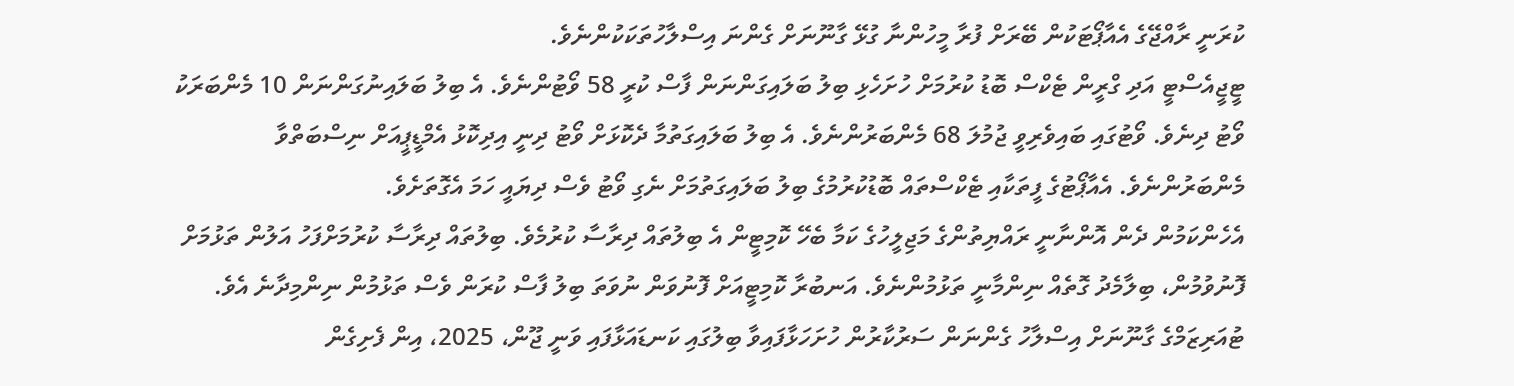ކުރަނީ ރާއްޖޭގެ އެއާޕޯޓަކުން ބޭރަށް ފުރާ މީހުންނާ ގުޅޭ ގާނޫނަށް ގެންނަ އިސްލާހުތަކަކުންނެވެ.
ޓީޖީއެސްޓީ އަދި ގްރީން ޓެކްސް ބޮޑު ކުރުމަށް ހުށަހެޅި ބިލު ބަލައިގަންނަން ފާސް ކުރީ 58 ވޯޓުންނެވެ. އެ ބިލު ބަލައިނުގަންނަން 10 މެންބަރަކު ވޯޓު ދިނެވެ. ވޯޓުގައި ބައިވެރިވީ ޖުމުލަ 68 މެންބަރުންނެވެ. އެ ބިލު ބަލައިގަތުމާ ދެކޮޅަށް ވޯޓު ދިނީ އިދިކޮޅު އެމްޑީޕީއަށް ނިސްބަތްވާ މެންބަރުންނެވެ. އެއާޕޯޓުގެ ފީތަކާއި ޓެކްސްތައް ބޮޑުކުރުމުގެ ބިލު ބަލައިގަތުމަށް ނެގި ވޯޓު ވެސް ދިޔައީ ހަމަ އެގޮތަށެވެ.
އެހެންކަމުން ދެން އޮންނާނީ ރައްޔިތުންގެ މަޖިލީހުގެ ކަމާ ބެހޭ ކޮމިޓީން އެ ބިލުތައް ދިރާސާ ކުރުމެވެ. ބިލުތައް ދިރާސާ ކުރުމަށްފަހު އަލުން ތަޅުމަށް ފޮނުވުމުން، ބިލާމެދު ގޮތެއް ނިންމާނީ ތަޅުމުންނެވެ. އަނބުރާ ކޮމިޓީއަށް ފޮނުވަން ނުވަތަ ބިލު ފާސް ކުރަން ވެސް ތަޅުމުން ނިންމިދާނެ އެވެ.
ޓުއަރިޒަމްގެ ގާނޫނަށް އިސްލާހު ގެންނަން ސަރުކާރުން ހުށަހަޅާފައިވާ ބިލުގައި ކަނޑައަޅާފައި ވަނީ ޖޫން، 2025، އިން ފެށިގެން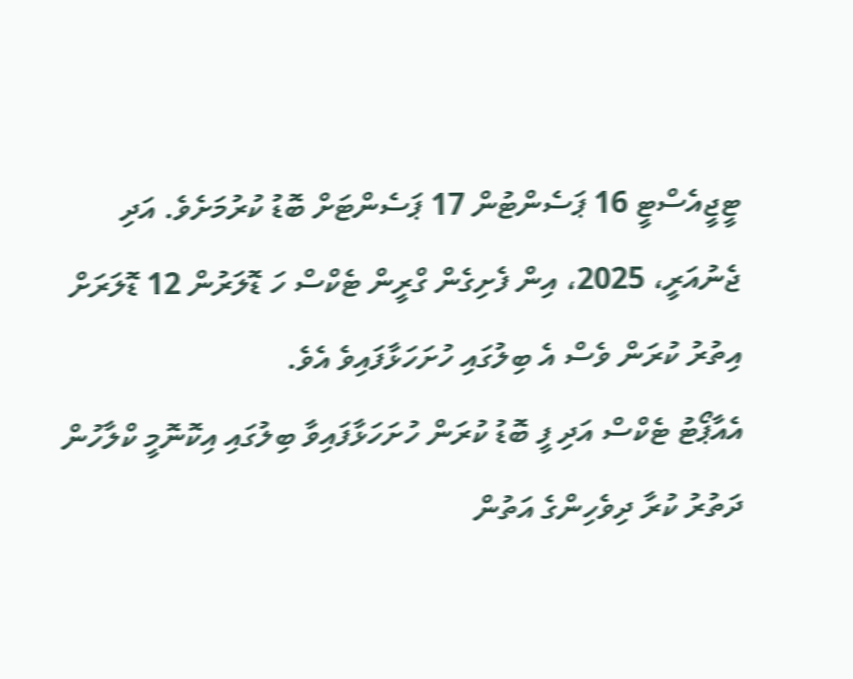ޓީޖީއެސްޓީ 16 ޕަސެންޓުން 17 ޕަސެންޓަށް ބޮޑު ކުރުމަށެވެ. އަދި ޖެނުއަރީ، 2025، އިން ފެށިގެން ގްރީން ޓެކްސް ހަ ޑޮލަރުން 12 ޑޮލަރަށް އިތުރު ކުރަން ވެސް އެ ބިލުގައި ހުށަހަޅާފައިވެ އެވެ.
އެއާޕޯޓު ޓެކްސް އަދި ފީ ބޮޑު ކުރަން ހުށަހަޅާފައިވާ ބިލުގައި އިކޮނޮމީ ކްލާހުން ދަތުރު ކުރާ ދިވެހިންގެ އަތުން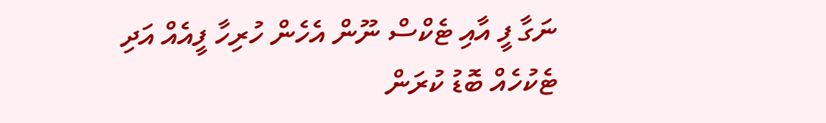ނަގާ ފީ އާއި ޓެކްސް ނޫން އެހެން ހުރިހާ ފީއެއް އަދި ޓެކުހެއް ބޮޑު ކުރަން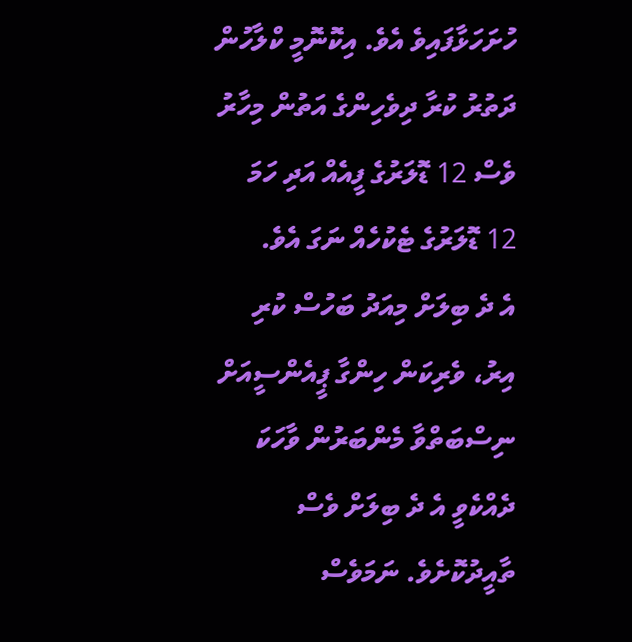ހުށަހަޅާފައިވެ އެވެ. އިކޮނޮމީ ކްލާހުން ދަތުރު ކުރާ ދިވެހިންގެ އަތުން މިހާރު ވެސް 12 ޑޮލަރުގެ ފީއެއް އަދި ހަމަ 12 ޑޮލަރުގެ ޓެކުހެއް ނަގަ އެވެ.
އެ ދެ ބިލަށް މިއަދު ބަހުސް ކުރި އިރު، ވެރިކަން ހިންގާ ޕީއެންސީއަށް ނިސްބަތްވާ މެންބަރުން ވާހަކަ ދެއްކެވީ އެ ދެ ބިލަށް ވެސް ތާއީދުކޮށެވެ. ނަމަވެސް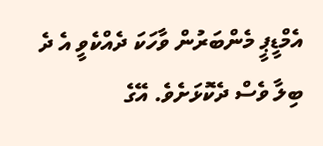އެމްޑީޕީ މެންބަރުން ވާހަކަ ދެއްކެވީ އެ ދެ ބިލާ ވެސް ދެކޮޅަށެވެ. އޭގެ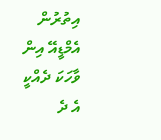އިތުރުން އެމްޑީއޭ އިން ވާހަކަ ދެއްކީ އެ ދެ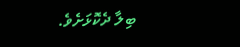ބިލާ ދެކޮޅަށެވެ.